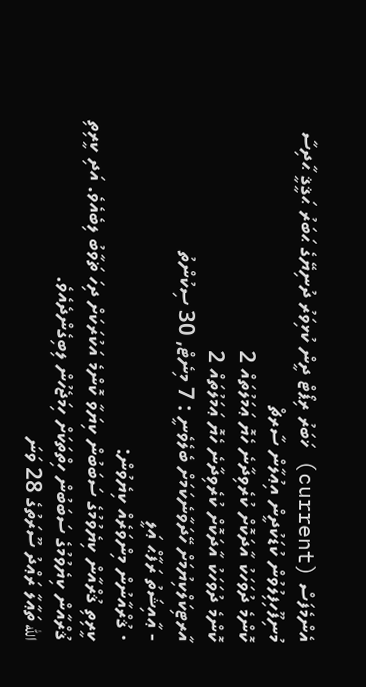އެންމެފަސް (current) ޚަބަރު ރިޕޯޓް ދީން ކުޅިވަރު ދުނިޔޭގެ ޙަބަރު ޙަޤީޤީ ޙާދިސާ މުނިފޫހިފިލުވުން ކުޑަކުދީން އިޢުލާން ސާރޗް
ކޮންމެ ދުވަހަކު އާދަކޮށް ކުރެވިދާނެ ހެޔޮ ޢަމަލުތައް 2
ކޮންމެ ދުވަހަކު އާދަކޮށް ކުރެވިދާނެ ހެޔޮ ޢަމަލުތައް 2
އާރޓިކަލްކިޔުމަށް ހޭދަވާނެކަމަށް ބެލެވެނީ : 7 މިނެޓް, 30 ސިކުންތު
- ޢާއިޝަތު ރަފާޙް ޢަލީ
· ޤުރްއާނުން މިންވަރެއް ކިޔެވުން:
ކީރިތި ޤުރްއާން ކިޔެވުމުގެ ސަބަބުން ކިޔަވާ ކޮންމެ އަކުރަކަށް ދިހަ ޡަވާބު ލިބެއެވެ. އަދި ކީރިތި ޤުރްއާން ކިޔެވުމުގެ ސަބަބުން ހިތްތަކަށް ހިމަޖެހުން ލިބިގެންދެއެވެ.
الله ތަޢާލާ ރަޢްދު ސޫރަތުގެ 28 ވަނަ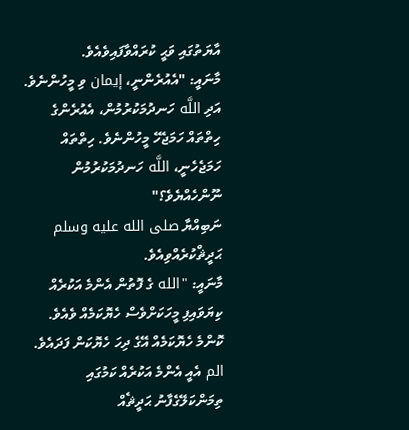އާޔަތުގައި ވަޙީ ކުރައްވާފައިވެއެވެ.
މާނައީ: "އެއުރެންނީ، إيمان ވި މީހުންނެވެ. އަދި اللَّه ހަނދުމަކުރުމުން، އެއުރެންގެ ހިތްތައް ހަމަޖެހޭ މީހުންނެވެ. ހިތްތައް ހަމަޖެހެނީ، اللَّه ހަނދުމަކުރުމުން ނޫންހެއްޔެވެ؟"
ނަބިއްޔާ صلى الله عليه وسلم ޙަދީޘްކުރެއްވިއެވެ.
މާނައީ: "الله ގެ ފޮތުން އެންމެ އަކުރެއް ކިޔަވައިފި މީހަކަށްވެސް ހެޔޮކަމެއް ވެއެވެ. ކޮންމެ ހެޔޮކަމެއް އޭގެ ދިހަ ހެޔޮކަން ފަދައެވެ. الم އެއީ އެންމެ އަކުރެއް ކަމުގައި ތިމަންކަލޭގެފާނު ޙަދީޘެއް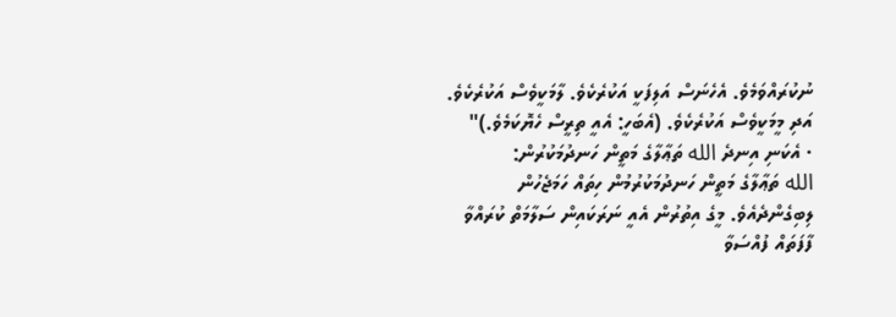ނުކުރައްވަމެވެ. އެހެނަސް އަލިފަކީ އަކުރެކެވެ. ލާމަކީވެސް އަކުރެކެވެ. އަދި މީމަކީވެސް އަކުރެކެވެ. (އެބަހީ: އެއީ ތިރީސް ހެޔޮކަމެވެ.)"
· އެކަނި އިނދެ الله ތަޢާލާގެ މަތީން ހަނދުމަކުރުން:
الله ތަޢާލާގެ މަތީން ހަނދުމަކުރުމުން ހިތައް ހަމަޖެހުން ލިބިގެންދެއެވެ. މީގެ އިތުރުން އެއީ ނަރަކައިން ސަލާމަތް ކުރައްވާ ފާފަތައް ފުއްސަވާ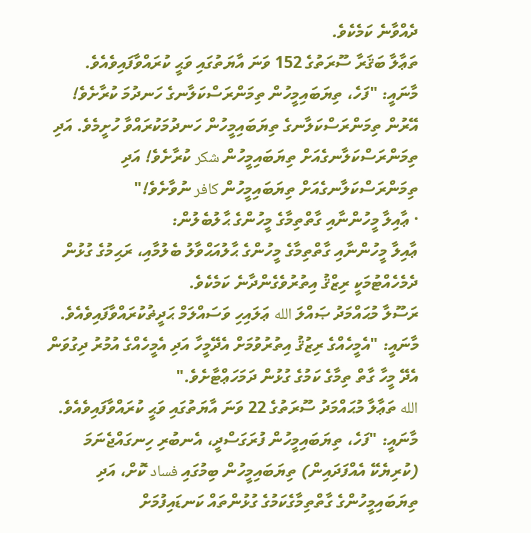ދެއްވާނެ ކަމެކެވެ.
ތަޢާލާ ބަޤަރާ ސޫރަތުގެ 152 ވަނަ އާޔަތުގައި ވަޙީ ކުރައްވާފައިވެއެވެ.
މާނައީ: "ފަހެ، ތިޔަބައިމީހުން ތިމަންރަސްކަލާނގެ ހަނދުމަ ކުރާށެވެ! އޭރުން ތިމަންރަސްކަލާނގެ ތިޔަބައިމީހުން ހަނދުމަކުރައްވާ ހުށީމެވެ. އަދި ތިމަންރަސްކަލާނގެއަށް ތިޔަބައިމީހުން شكر ކުރާށެވެ! އަދި ތިމަންރަސްކަލާނގެއަށް ތިޔަބައިމީހުން كافر ނުވާށެވެ!"
· ޢާއިލާ މީހުންނާއި ގާތްތިމާގެ މީހުންގެ ޙާލުބެލުން:
ޢާއިލާ މީހުންނާއި ގާތްތިމާގެ މީހުންގެ ޙާލުއަޙްވާލު ބެލުމާއި، ރަޙިމުގެ ގުޅުން ދެމެހެއްޓުމަކީ ރިޒްޤު އިތުރުވެގެންދާނެ ކަމެކެވެ.
ރަސޫލާ މުޙައްމަދު ޞައްލަ الله ޢަލައިހި ވަސައްލަމް ޙަދީޡުކުރައްވާފައިވެއެވެ.
މާނައީ: "އެމީހެއްގެ ރިޒުޤު އިތުރުވުމަށް އެދޭމީހާ އަދި އެމީހެއްގެ އުމުރު ދިގުވަން އެދޭ މީހާ ގާތް ތިމާގެ ކަމުގެ ގުޅުން ދަމަހަޢްޓާށެވެ."
الله ތަޢާލާ މުޙައްމަދު ސޫރަތުގެ 22 ވަނަ އާޔަތުގައި ވަޙީ ކުރައްވާފައިވެއެވެ.
މާނައީ: "ފަހެ، ތިޔަބައިމީހުން ފުރަގަސްދީ، އެނބުރި ހިނގައްޖެނަމަ (ކުރިޔެކޭ އެއްފަދައިން) ތިޔަބައިމީހުން ބިމުގައި فساد ކޮށް، އަދި ތިޔަބައިމީހުންގެ ގާތްތިމާގެކަމުގެ ގުޅުންތައް ކަނޑައިފުމަށް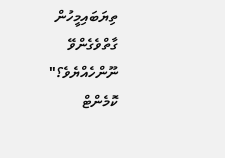ތިޔަބައިމީހުން ގާތްވެގެންވޭ ނޫންހެއްޔެވެ؟"
ކޮމެންޓް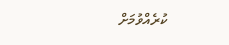ކުރެއްވުމަށް